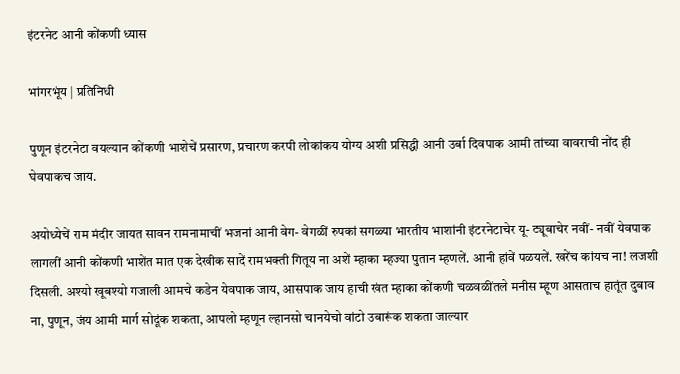इंटरनेट आनी कोंकणी ध्यास

भांगरभूंय | प्रतिनिधी

पुणून इंटरनेटा वयल्यान कोंकणी भाशेचें प्रसारण, प्रचारण करपी लोकांकय योग्य अशी प्रसिद्धी आनी उर्बा दिवपाक आमी तांच्या वावराची नोंद ही घेवपाकच जाय.

अयोध्येचें राम मंदीर जायत सावन रामनामाचीं भजनां आनी वेग- वेगळीं रुपकां सगळ्या भारतीय भाशांनी इंटरनेटाचेर यू- ट्यूबाचेर नवीं- नवीं येवपाक लागलीं आनी कोंकणी भाशेंत मात एक देखीक सादें रामभक्ती गितूय ना अशें म्हाका म्हज्या पुतान म्हणलें. आनी हांवें पळयलें. खरेंच कांयच ना! लजशी दिसली. अश्यो खूबश्यो गजाली आमचे कडेन येवपाक जाय, आसपाक जाय हाची खंत म्हाका कोंकणी चळवळींतले मनीस म्हूण आसताच हातूंत दुबाव ना, पुणून, जंय आमी मार्ग सोदूंक शकता, आपलो म्हणून ल्हानसो चानयेचो वांटो उबारूंक शकता जाल्यार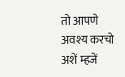तो आपणे अवश्य करचो अशें म्हजें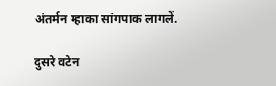अंतर्मन म्हाका सांगपाक लागलें.

दुसरे वटेन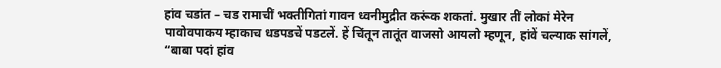हांव चडांत – चड रामाचीं भक्तीगितां गावन ध्वनीमुद्रीत करूंक शकतां. मुखार तीं लोकां मेरेन पावोवपाकय म्हाकाच धडपडचें पडटलें. हें चिंतून तातूंत वाजसो आयलो म्हणून, हांवें चल्याक सांगलें, “बाबा पदां हांव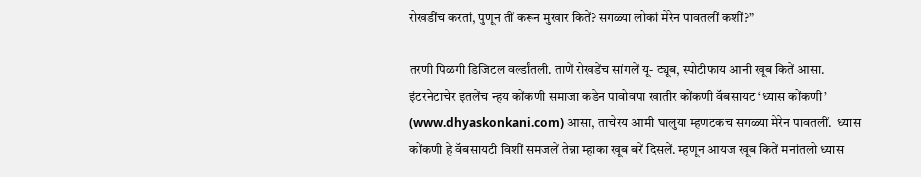रोखडींच करतां, पुणून तीं करून मुखार कितें? सगळ्या लोकां मेरेन पावतलीं कशीं?”

तरणी पिळगी डिजिटल वर्ल्डांतली. ताणें रोखडेंच सांगलें यू- ट्यूब, स्पोटीफाय आनी खूब कितें आसा. इंटरनेटाचेर इतलेंच न्हय कोंकणी समाजा कडेन पावोवपा खातीर कोंकणी वॅबसायट ‘ध्यास कोंकणी’ (www.dhyaskonkani.com) आसा, ताचेरय आमी घालुया म्हणटकच सगळ्या मेरेन पावतलीं.  ध्यास कोंकणी हे वॅबसायटी विशीं समजलें तेन्ना म्हाका खूब बरें दिसलें. म्हणून आयज खूब कितें मनांतलो ध्यास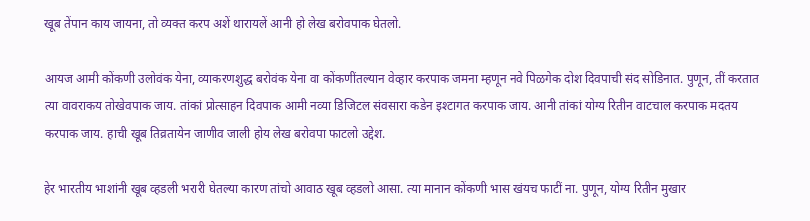खूब तेंपान काय जायना, तो व्यक्त करप अशें थारायलें आनी हो लेख बरोवपाक घेतलो.

आयज आमी कोंकणी उलोवंक येना, व्याकरणशुद्ध बरोवंक येना वा कोंकणींतल्यान वेव्हार करपाक जमना म्हणून नवे पिळगेक दोश दिवपाची संद सोडिनात. पुणून, तीं करतात त्या वावराकय तोखेवपाक जाय. तांकां प्रोत्साहन दिवपाक आमी नव्या डिजिटल संवसारा कडेन इश्टागत करपाक जाय. आनी तांकां योग्य रितीन वाटचाल करपाक मदतय करपाक जाय. हाची खूब तिव्रतायेन जाणीव जाली होय लेख बरोवपा फाटलो उद्देश.

हेर भारतीय भाशांनी खूब व्हडली भरारी घेतल्या कारण तांचो आवाठ खूब व्हडलो आसा. त्या मानान कोंकणी भास खंयच फाटीं ना. पुणून, योग्य रितीन मुखार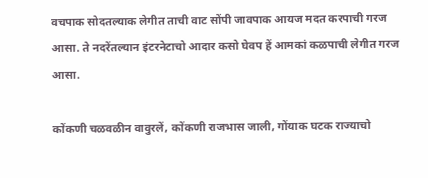वचपाक सोदतल्याक लेगीत ताची वाट सोंपी जावपाक आयज मदत करपाची गरज आसा. ते नदरेंतल्यान इंटरनेटाचो आदार कसो घेवप हें आमकां कळपाची लेगीत गरज आसा.

कोंकणी चळवळीन वावुरलें, कोंकणी राजभास जाली, गोंयाक घटक राज्याचो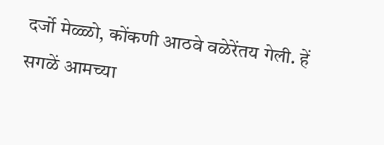दर्जो मेळ्ळो, कोंकणी आठवे वळेरेंतय गेली. हें सगळें आमच्या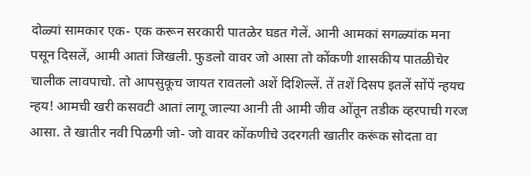दोळ्यां सामकार एक- एक करून सरकारी पातळेर घडत गेलें. आनी आमकां सगळ्यांक मना पसून दिसलें, आमी आतां जिखली. फुडलो वावर जो आसा तो कोंकणी शासकीय पातळीचेर चालीक लावपाचो. तो आपसुकूच जायत रावतलो अशें दिशिल्लें. तें तशें दिसप इतलें सोंपें न्हयच न्हय! आमची खरी कसवटी आतां लागू जाल्या आनी ती आमी जीव ओंतून तडीक व्हरपाची गरज आसा. ते खातीर नवी पिळगी जो- जो वावर कोंकणीचे उदरगती खातीर करूंक सोदता वा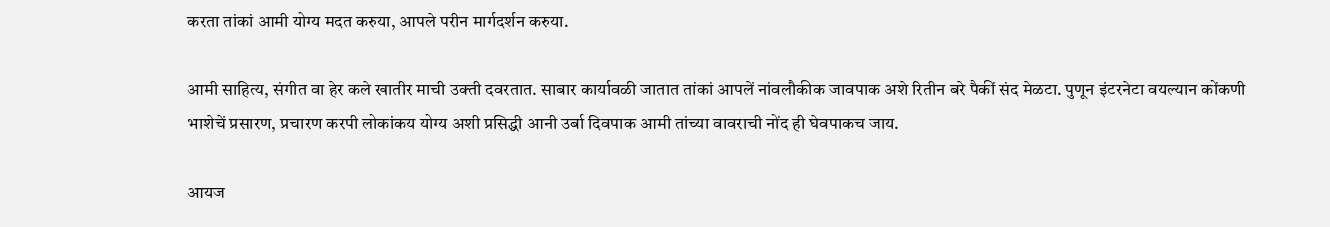करता तांकां आमी योग्य मदत करुया, आपले परीन मार्गदर्शन करुया.

आमी साहित्य, संगीत वा हेर कले खातीर माची उक्ती दवरतात. साबार कार्यावळी जातात तांकां आपलें नांवलौकीक जावपाक अशे रितीन बरे पैकीं संद मेळटा. पुणून इंटरनेटा वयल्यान कोंकणी भाशेचें प्रसारण, प्रचारण करपी लोकांकय योग्य अशी प्रसिद्धी आनी उर्बा दिवपाक आमी तांच्या वावराची नोंद ही घेवपाकच जाय.

आयज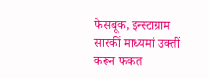फेसबूक, इन्स्टाग्राम सारकीं माध्यमां उक्तीं करून फकत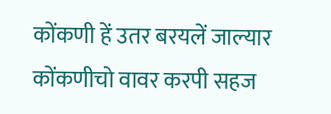कोंकणी हें उतर बरयलें जाल्यार कोंकणीचो वावर करपी सहज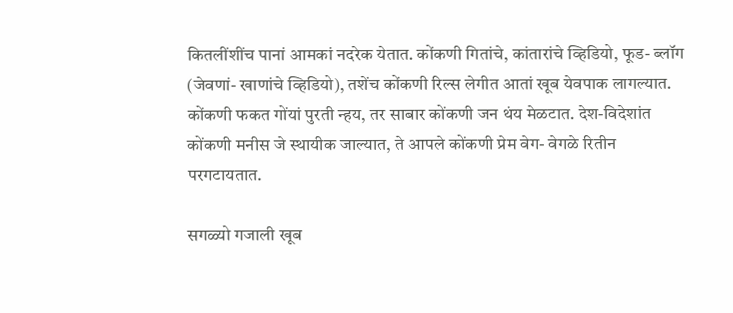कितलींशींच पानां आमकां नदरेक येतात. कोंकणी गितांचे, कांतारांचे व्हिडियो, फूड- ब्लॉग (जेवणां- खाणांचे व्हिडियो), तशेंच कोंकणी रिल्स लेगीत आतां खूब येवपाक लागल्यात. कोंकणी फकत गोंयां पुरती न्हय, तर साबार कोंकणी जन थंय मेळटात. देश-विदेशांत कोंकणी मनीस जे स्थायीक जाल्यात, ते आपले कोंकणी प्रेम वेग- वेगळे रितीन परगटायतात.

सगळ्यो गजाली खूब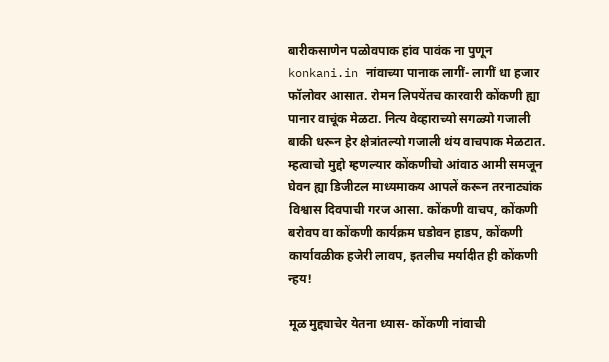बारीकसाणेन पळोवपाक हांव पावंक ना पुणून konkani.in नांवाच्या पानाक लागीं- लागीं धा हजार फॉलोवर आसात. रोमन लिपयेंतच कारवारी कोंकणी ह्या पानार वाचूंक मेळटा. नित्य वेव्हाराच्यो सगळ्यो गजाली बाकी धरून हेर क्षेत्रांतल्यो गजाली थंय वाचपाक मेळटात. म्हत्वाचो मुद्दो म्हणल्यार कोंकणीचो आंवाठ आमी समजून घेवन ह्या डिजीटल माध्यमाकय आपलें करून तरनाट्यांक विश्वास दिवपाची गरज आसा. कोंकणी वाचप, कोंकणी बरोवप वा कोंकणी कार्यक्रम घडोवन हाडप, कोंकणी कार्यावळीक हजेरी लावप, इतलीच मर्यादीत ही कोंकणी न्हय!

मूळ मुद्द्याचेर येतना ध्यास- कोंकणी नांवाची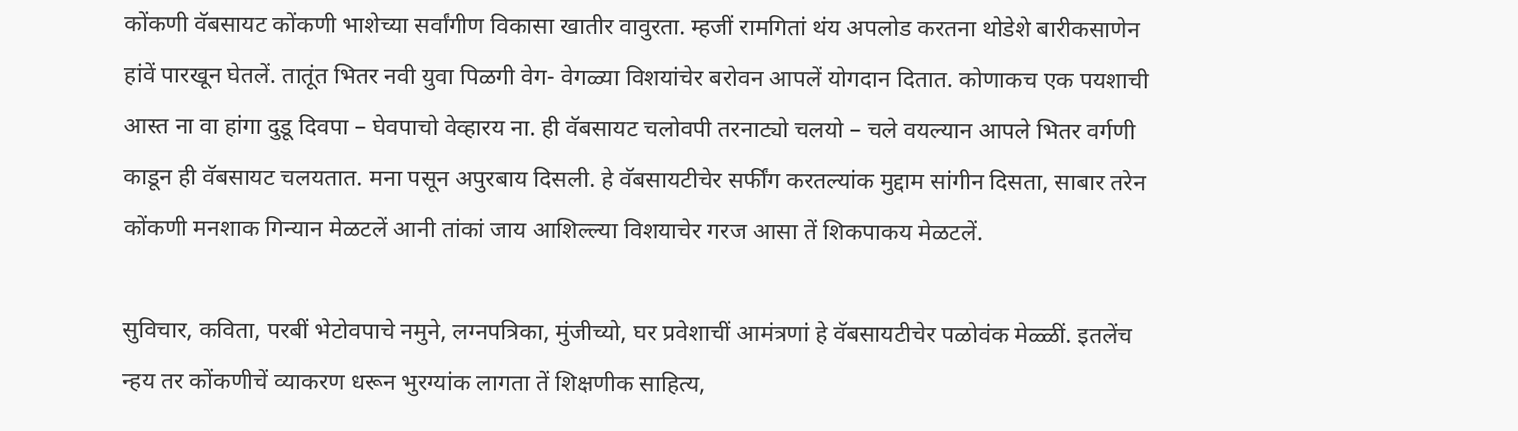कोंकणी वॅबसायट कोंकणी भाशेच्या सर्वांगीण विकासा खातीर वावुरता. म्हजीं रामगितां थंय अपलोड करतना थोडेशे बारीकसाणेन हांवें पारखून घेतलें. तातूंत भितर नवी युवा पिळगी वेग- वेगळ्या विशयांचेर बरोवन आपलें योगदान दितात. कोणाकच एक पयशाची आस्त ना वा हांगा दुडू दिवपा – घेवपाचो वेव्हारय ना. ही वॅबसायट चलोवपी तरनाट्यो चलयो – चले वयल्यान आपले भितर वर्गणी काडून ही वॅबसायट चलयतात. मना पसून अपुरबाय दिसली. हे वॅबसायटीचेर सर्फींग करतल्यांक मुद्दाम सांगीन दिसता, साबार तरेन कोंकणी मनशाक गिन्यान मेळटलें आनी तांकां जाय आशिल्ल्या विशयाचेर गरज आसा तें शिकपाकय मेळटलें.

सुविचार, कविता, परबीं भेटोवपाचे नमुने, लग्नपत्रिका, मुंजीच्यो, घर प्रवेशाचीं आमंत्रणां हे वॅबसायटीचेर पळोवंक मेळ्ळीं. इतलेंच न्हय तर कोंकणीचें व्याकरण धरून भुरग्यांक लागता तें शिक्षणीक साहित्य,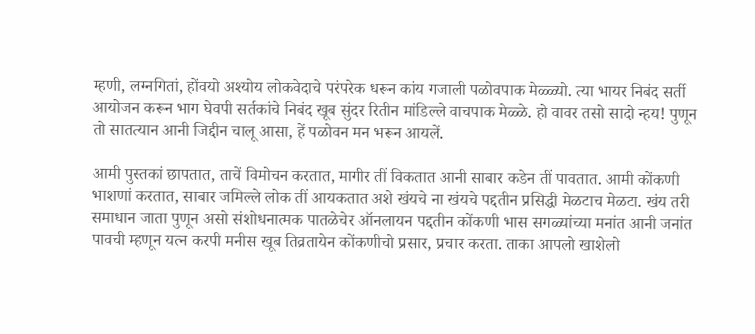म्हणी, लग्नगितां, होंवयो अश्योय लोकवेदाचे परंपरेक धरून कांय गजाली पळोवपाक मेळ्ळ्यो. त्या भायर निबंद सर्ती आयोजन करून भाग घेवपी सर्तकांचे निबंद खूब सुंदर रितीन मांडिल्ले वाचपाक मेळ्ळे. हो वावर तसो सादो न्हय! पुणून तो सातत्यान आनी जिद्दीन चालू आसा, हें पळोवन मन भरून आयलें.

आमी पुस्तकां छापतात, ताचें विमोचन करतात, मागीर तीं विकतात आनी साबार कडेन तीं पावतात. आमी कोंकणी भाशणां करतात, साबार जमिल्ले लोक तीं आयकतात अशे खंयचे ना खंयचे पद्दतीन प्रसिद्धी मेळटाच मेळटा. खंय तरी समाधान जाता पुणून असो संशोधनात्मक पातळेचेर ऑनलायन पद्दतीन कोंकणी भास सगळ्यांच्या मनांत आनी जनांत पावची म्हणून यत्न करपी मनीस खूब तिव्रतायेन कोंकणीचो प्रसार, प्रचार करता. ताका आपलो खाशेलो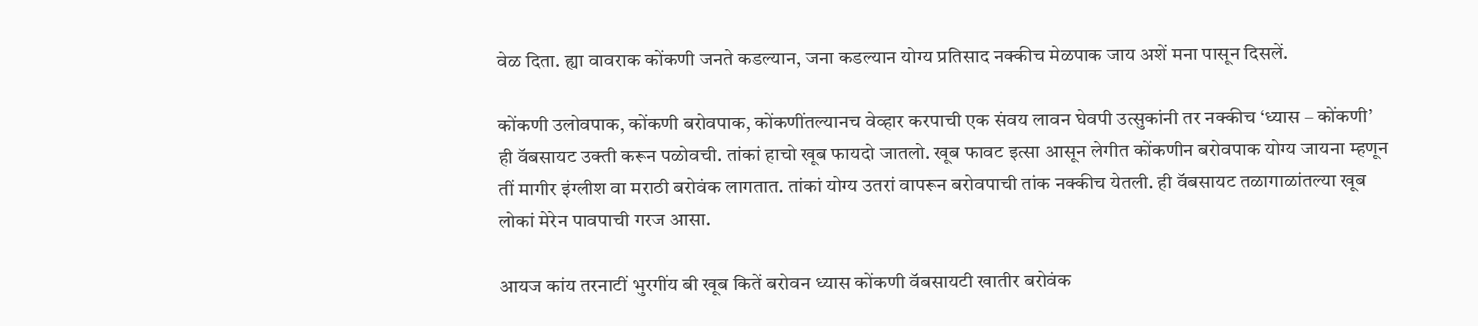वेळ दिता. ह्या वावराक कोंकणी जनते कडल्यान, जना कडल्यान योग्य प्रतिसाद नक्कीच मेळपाक जाय अशें मना पासून दिसलें.

कोंकणी उलोवपाक, कोंकणी बरोवपाक, कोंकणींतल्यानच वेव्हार करपाची एक संवय लावन घेवपी उत्सुकांनी तर नक्कीच ‘ध्यास – कोंकणी’ ही वॅबसायट उक्ती करून पळोवची. तांकां हाचो खूब फायदो जातलो. खूब फावट इत्सा आसून लेगीत कोंकणीन बरोवपाक योग्य जायना म्हणून तीं मागीर इंग्लीश वा मराठी बरोवंक लागतात. तांकां योग्य उतरां वापरून बरोवपाची तांक नक्कीच येतली. ही वॅबसायट तळागाळांतल्या खूब लोकां मेरेन पावपाची गरज आसा.

आयज कांय तरनाटीं भुरगींय बी खूब कितें बरोवन ध्यास कोंकणी वॅबसायटी खातीर बरोवंक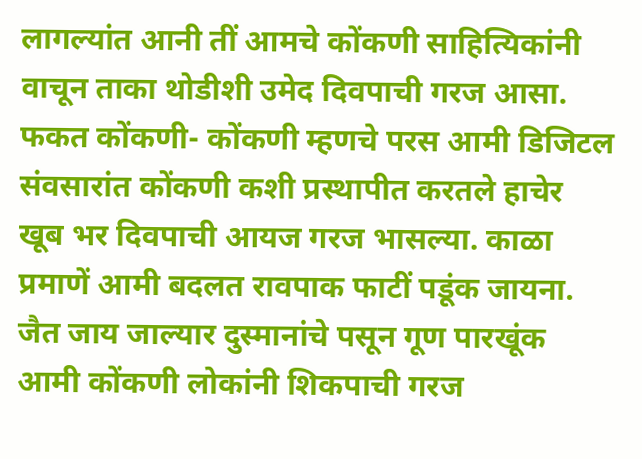लागल्यांत आनी तीं आमचे कोंकणी साहित्यिकांनी वाचून ताका थोडीशी उमेद दिवपाची गरज आसा. फकत कोंकणी- कोंकणी म्हणचे परस आमी डिजिटल संवसारांत कोंकणी कशी प्रस्थापीत करतले हाचेर खूब भर दिवपाची आयज गरज भासल्या. काळा प्रमाणें आमी बदलत रावपाक फाटीं पडूंक जायना. जैत जाय जाल्यार दुस्मानांचे पसून गूण पारखूंक आमी कोंकणी लोकांनी शिकपाची गरज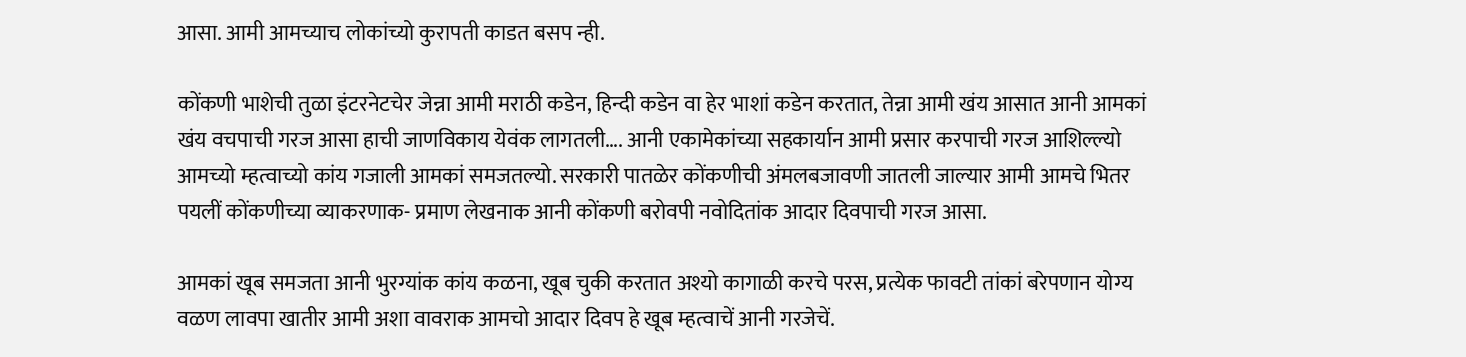आसा. आमी आमच्याच लोकांच्यो कुरापती काडत बसप न्ही.

कोंकणी भाशेची तुळा इंटरनेटचेर जेन्ना आमी मराठी कडेन, हिन्दी कडेन वा हेर भाशां कडेन करतात, तेन्ना आमी खंय आसात आनी आमकां खंय वचपाची गरज आसा हाची जाणविकाय येवंक लागतली…. आनी एकामेकांच्या सहकार्यान आमी प्रसार करपाची गरज आशिल्ल्यो आमच्यो म्हत्वाच्यो कांय गजाली आमकां समजतल्यो. सरकारी पातळेर कोंकणीची अंमलबजावणी जातली जाल्यार आमी आमचे भितर पयलीं कोंकणीच्या व्याकरणाक- प्रमाण लेखनाक आनी कोंकणी बरोवपी नवोदितांक आदार दिवपाची गरज आसा.

आमकां खूब समजता आनी भुरग्यांक कांय कळना, खूब चुकी करतात अश्यो कागाळी करचे परस, प्रत्येक फावटी तांकां बरेपणान योग्य वळण लावपा खातीर आमी अशा वावराक आमचो आदार दिवप हे खूब म्हत्वाचें आनी गरजेचें.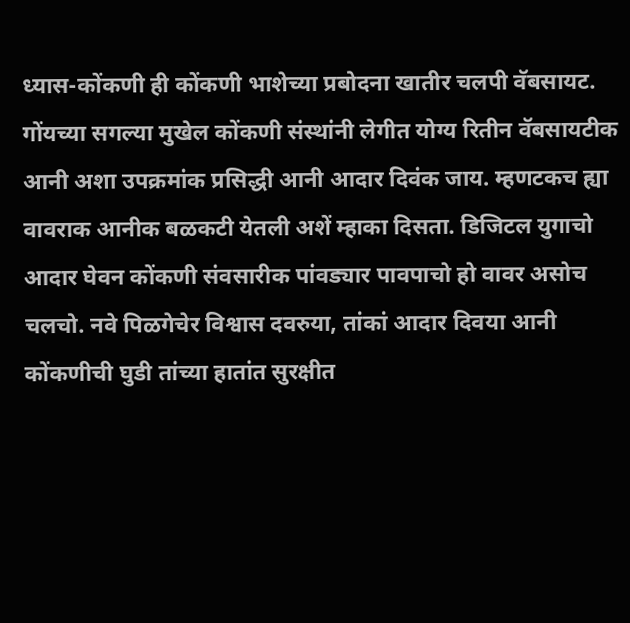ध्यास-कोंकणी ही कोंकणी भाशेच्या प्रबोदना खातीर चलपी वॅबसायट. गोंयच्या सगल्या मुखेल कोंकणी संस्थांनी लेगीत योग्य रितीन वॅबसायटीक आनी अशा उपक्रमांक प्रसिद्धी आनी आदार दिवंक जाय. म्हणटकच ह्या वावराक आनीक बळकटी येतली अशें म्हाका दिसता. डिजिटल युगाचो आदार घेवन कोंकणी संवसारीक पांवड्यार पावपाचो हो वावर असोच चलचो. नवे पिळगेचेर विश्वास दवरुया, तांकां आदार दिवया आनी कोंकणीची घुडी तांच्या हातांत सुरक्षीत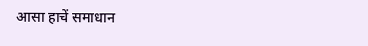आसा हाचें समाधान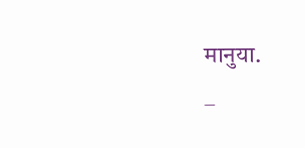मानुया.

–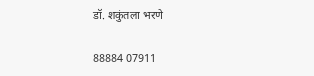डॉ. शकुंतला भरणे

88884 07911